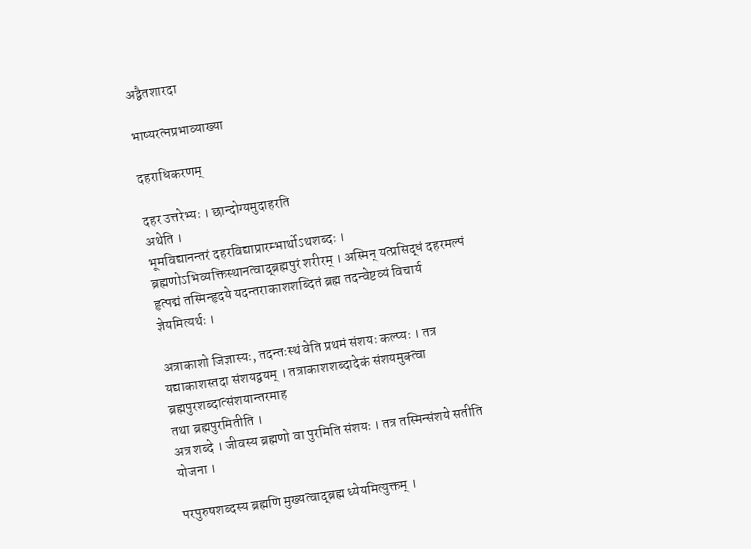अद्वैतशारदा

भाष्यरत्नप्रभाव्याख्या

दहराधिकरणम्

दहर उत्तरेभ्यः । छान्दोग्यमुदाहरति
अथेति ।
भूमविद्यानन्तरं दहरविद्याप्रारम्भार्थोऽथशब्दः । ब्रह्मणोऽभिव्यक्तिस्थानत्वाद्ब्रह्मपुरं शरीरम् । अस्मिन् यत्प्रसिद्धं दहरमल्पं हृत्पद्मं तस्मिन्हृदये यदन्तराकाशशब्दितं ब्रह्म तदन्वेष्टव्यं विचार्य ज्ञेयमित्यर्थः ।

अत्राकाशो जिज्ञास्यः, तदन्तःस्थं वेति प्रथमं संशयः कल्प्यः । तत्र यद्याकाशस्तदा संशयद्वयम् । तत्राकाशशब्दादेकं संशयमुक्त्वा ब्रह्मपुरशब्दात्संशयान्तरमाह
तथा ब्रह्मपुरमितीति ।
अत्र शब्दे । जीवस्य ब्रह्मणो वा पुरमिति संशयः । तत्र तस्मिन्संशये सतीति योजना ।

परपुरुषशब्दस्य ब्रह्मणि मुख्यत्वाद्ब्रह्म ध्येयमित्युक्तम् ।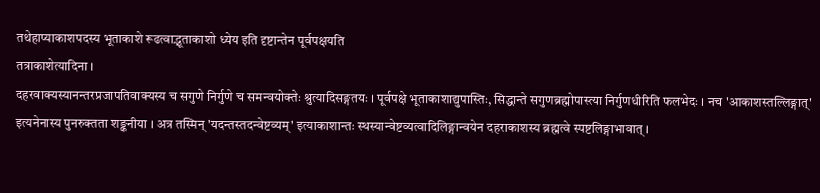तथेहाप्याकाशपदस्य भूताकाशे रूढत्वाद्भूताकाशो ध्येय इति दृष्टान्तेन पूर्वपक्षयति
तत्राकाशेत्यादिना ।
दहरवाक्यस्यानन्तरप्रजापतिवाक्यस्य च सगुणे निर्गुणे च समन्वयोक्तेः श्रुत्यादिसङ्गतयः । पूर्वपक्षे भूताकाशाद्युपास्तिः, सिद्धान्ते सगुणब्रह्मोपास्त्या निर्गुणधीरिति फलभेदः । नच 'आकाशस्तल्लिङ्गात्' इत्यनेनास्य पुनरुक्तता शङ्कनीया । अत्र तस्मिन् 'यदन्तस्तदन्वेष्टव्यम्' इत्याकाशान्तः स्थस्यान्वेष्टव्यत्वादिलिङ्गान्वयेन दहराकाशस्य ब्रह्मत्वे स्पष्टलिङ्गाभावात् ।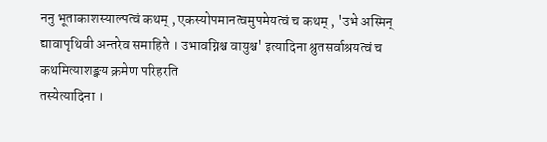ननु भूताकाशस्याल्पत्वं कथम् , एकस्योपमानत्वमुपमेयत्वं च कथम् , 'उभे अस्मिन् द्यावापृथिवी अन्तरेव समाहिते । उभावग्निश्च वायुश्च' इत्यादिना श्रुतसर्वाश्रयत्वं च कथमित्याशङ्क्य क्रमेण परिहरति
तस्येत्यादिना ।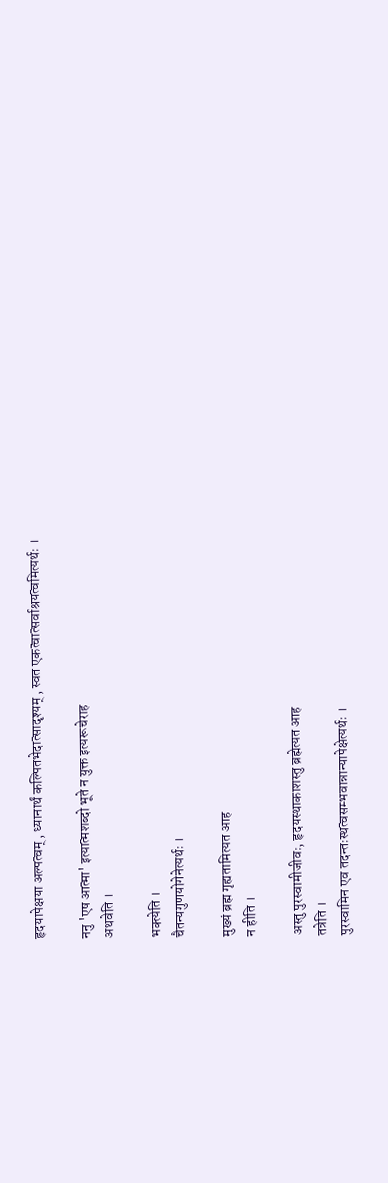हृदयापेक्षया अल्पत्वम् , ध्यानार्थं कल्पितभेदात्सादृश्यम् , स्वत एकत्वात्सर्वाश्रयत्वमित्यर्थः ।

ननु 'एष आत्मा' इत्यात्मशब्दो भूते न युक्त इत्यरूचेराह
अथवेति ।

भक्त्येति ।
चैतन्यगुणयोगेनेत्यर्थः ।

मुख्यं ब्रह्म गृह्यतामित्यत आह
न हीति ।

अस्तु पुरस्वामीजीवः, हृदयस्थाकाशस्तु ब्रह्मेत्यत आह
तत्रेति ।
पुरस्वामिन एव तदन्तःस्थत्वसम्भवान्नान्यापेक्षेत्यर्थः ।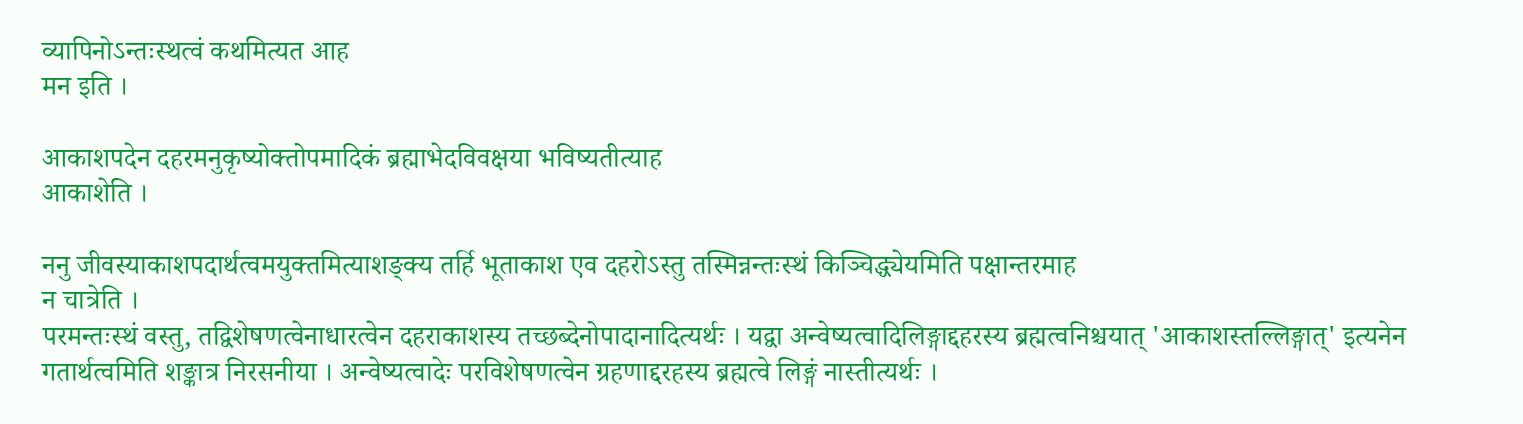व्यापिनोऽन्तःस्थत्वं कथमित्यत आह
मन इति ।

आकाशपदेन दहरमनुकृष्योक्तोपमादिकं ब्रह्माभेदविवक्षया भविष्यतीत्याह
आकाशेति ।

ननु जीवस्याकाशपदार्थत्वमयुक्तमित्याशङ्क्य तर्हि भूताकाश एव दहरोऽस्तु तस्मिन्नन्तःस्थं किञ्चिद्ध्येयमिति पक्षान्तरमाह
न चात्रेति ।
परमन्तःस्थं वस्तु, तद्विशेषणत्वेनाधारत्वेन दहराकाशस्य तच्छब्देनोपादानादित्यर्थः । यद्वा अन्वेष्यत्वादिलिङ्गाद्दहरस्य ब्रह्मत्वनिश्चयात् 'आकाशस्तल्लिङ्गात्' इत्यनेन गतार्थत्वमिति शङ्कात्र निरसनीया । अन्वेष्यत्वादेः परविशेषणत्वेन ग्रहणाद्दरहस्य ब्रह्मत्वे लिङ्गं नास्तीत्यर्थः ।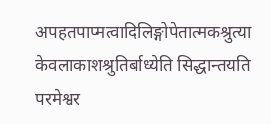अपहतपाप्मत्वादिलिङ्गोपेतात्मकश्रुत्या केवलाकाशश्रुतिर्बाध्येति सिद्धान्तयति
परमेश्वर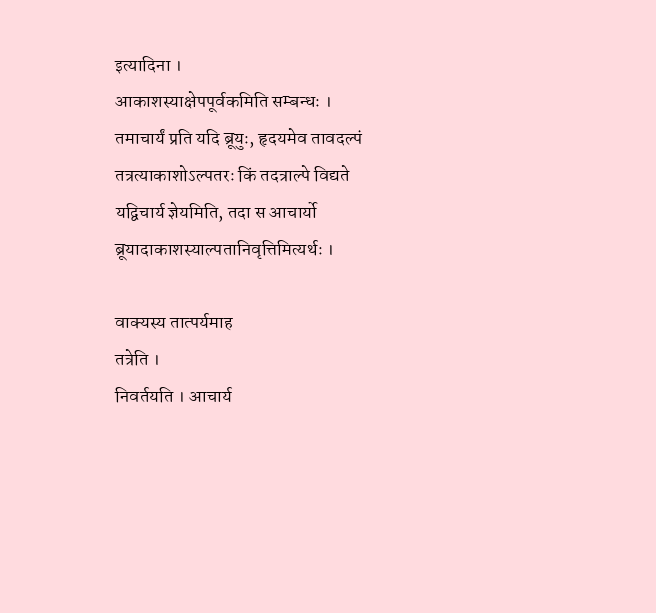इत्यादिना ।
आकाशस्याक्षेपपूर्वकमिति सम्बन्धः । तमाचार्यं प्रति यदि ब्रूयुः, हृदयमेव तावदल्पं तत्रत्याकाशोऽल्पतरः किं तदत्राल्पे विद्यते यद्विचार्य ज्ञेयमिति, तदा स आचार्यो ब्रूयादाकाशस्याल्पतानिवृत्तिमित्यर्थः ।

वाक्यस्य तात्पर्यमाह
तत्रेति ।
निवर्तयति । आचार्य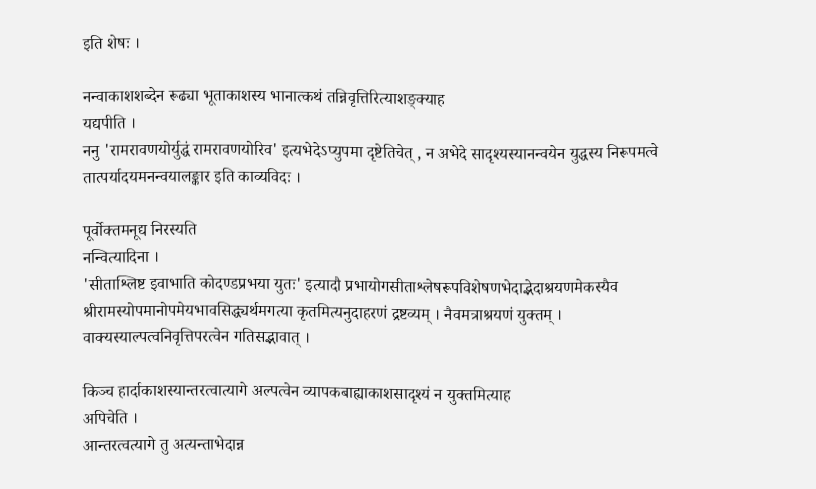इति शेषः ।

नन्वाकाशशब्देन रूढ्या भूताकाशस्य भानात्कथं तन्निवृत्तिरित्याशङ्क्याह
यद्यपीति ।
ननु 'रामरावणयोर्युद्धं रामरावणयोरिव' इत्यभेदेऽप्युपमा दृष्टेतिचेत् , न अभेदे सादृश्यस्यानन्वयेन युद्धस्य निरूपमत्वे तात्पर्यादयमनन्वयालङ्कार इति काव्यविदः ।

पूर्वोक्तमनूद्य निरस्यति
नन्वित्यादिना ।
'सीताश्लिष्ट इवाभाति कोदण्डप्रभया युतः' इत्यादौ प्रभायोगसीताश्लेषरूपविशेषणभेदाद्भेदाश्रयणमेकस्यैव श्रीरामस्योपमानोपमेयभावसिद्ध्यर्थमगत्या कृतमित्यनुदाहरणं द्रष्टव्यम् । नैवमत्राश्रयणं युक्तम् । वाक्यस्याल्पत्वनिवृत्तिपरत्वेन गतिसद्भावात् ।

किञ्च हार्दाकाशस्यान्तरत्वात्यागे अल्पत्वेन व्यापकबाह्याकाशसादृश्यं न युक्तमित्याह
अपिचेति ।
आन्तरत्वत्यागे तु अत्यन्ताभेदान्न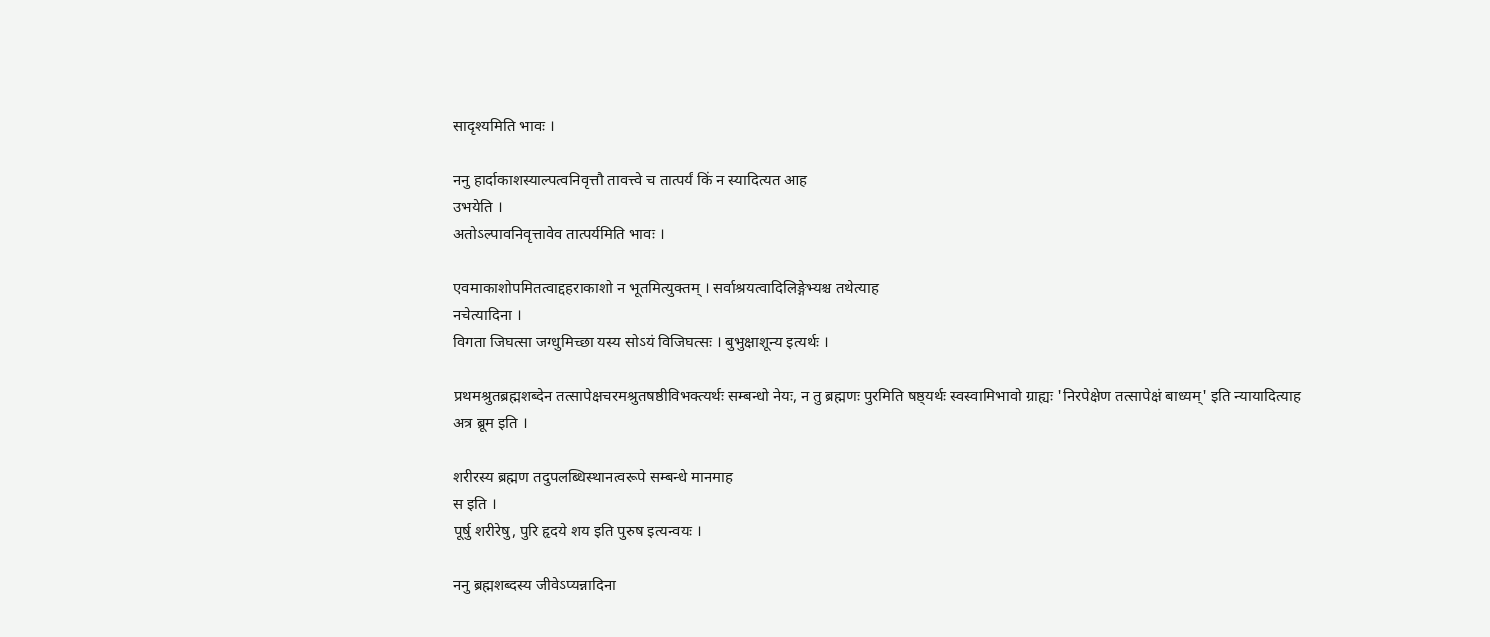सादृश्यमिति भावः ।

ननु हार्दाकाशस्याल्पत्वनिवृत्तौ तावत्त्वे च तात्पर्यं किं न स्यादित्यत आह
उभयेति ।
अतोऽल्पावनिवृत्तावेव तात्पर्यमिति भावः ।

एवमाकाशोपमितत्वाद्दहराकाशो न भूतमित्युक्तम् । सर्वाश्रयत्वादिलिङ्गेभ्यश्च तथेत्याह
नचेत्यादिना ।
विगता जिघत्सा जग्धुमिच्छा यस्य सोऽयं विजिघत्सः । बुभुक्षाशून्य इत्यर्थः ।

प्रथमश्रुतब्रह्मशब्देन तत्सापेक्षचरमश्रुतषष्ठीविभक्त्यर्थः सम्बन्धो नेयः, न तु ब्रह्मणः पुरमिति षष्ठ्यर्थः स्वस्वामिभावो ग्राह्यः 'निरपेक्षेण तत्सापेक्षं बाध्यम्' इति न्यायादित्याह
अत्र ब्रूम इति ।

शरीरस्य ब्रह्मण तदुपलब्धिस्थानत्वरूपे सम्बन्धे मानमाह
स इति ।
पूर्षु शरीरेषु, पुरि हृदये शय इति पुरुष इत्यन्वयः ।

ननु ब्रह्मशब्दस्य जीवेऽप्यन्नादिना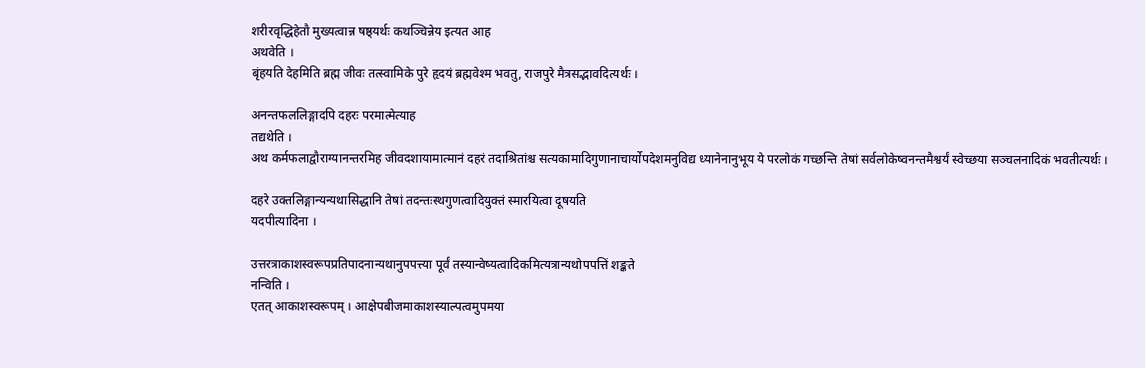शरीरवृद्धिहेतौ मुख्यत्वान्न षष्ठ्यर्थः कथञ्चिन्नेय इत्यत आह
अथवेति ।
बृंहयति देहमिति ब्रह्म जीवः तत्स्वामिके पुरे हृदयं ब्रह्मवेश्म भवतु, राजपुरे मैत्रसद्भावदित्यर्थः ।

अनन्तफललिङ्गादपि दहरः परमात्मेत्याह
तद्यथेति ।
अथ कर्मफलाद्वौराग्यानन्तरमिह जीवदशायामात्मानं दहरं तदाश्रितांश्च सत्यकामादिगुणानाचार्योपदेशमनुविद्य ध्यानेनानुभूय ये परलोकं गच्छन्ति तेषां सर्वलोकेष्वनन्तमैश्वर्यं स्वेच्छया सञ्चलनादिकं भवतीत्यर्थः ।

दहरे उक्तलिङ्गान्यन्यथासिद्धानि तेषां तदन्तःस्थगुणत्वादियुक्तं स्मारयित्वा दूषयति
यदपीत्यादिना ।

उत्तरत्राकाशस्वरूपप्रतिपादनान्यथानुपपत्त्या पूर्वं तस्यान्वेष्यत्वादिकमित्यत्रान्यथोपपत्तिं शङ्कते
नन्विति ।
एतत् आकाशस्वरूपम् । आक्षेपबीजमाकाशस्याल्पत्वमुपमया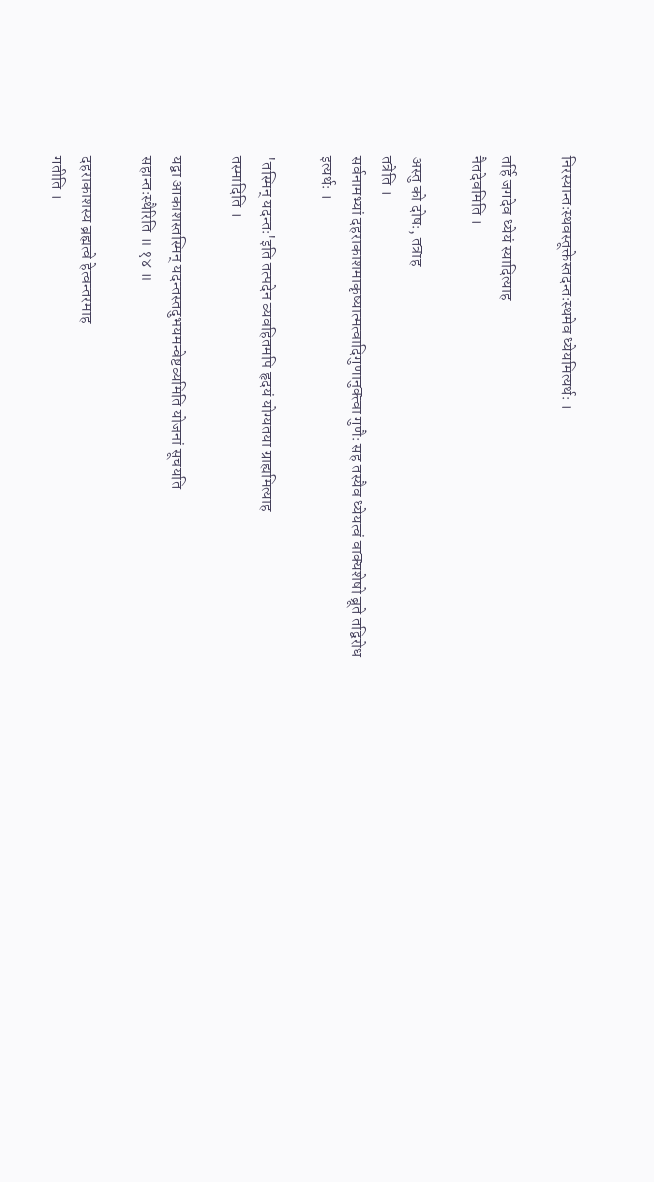निरस्यान्तःस्थवस्तूक्तेस्तदन्तःस्थमेव ध्येयमित्यर्थः ।

तर्हि जगदेव ध्येयं स्यादित्याह
नैतदेवमिति ।

अस्तु को दोषः, तत्राह
तत्रेति ।
सर्वनामभ्यां दहराकाशमाकृष्यात्मत्वादिगुणानुक्त्वा गुणैः सह तस्यैव ध्येयत्वं वाक्यशेषो ब्रूते तद्विरोध इत्यर्थः ।

'तस्मिन् यदन्तः'इति तत्पदेन व्यवहितमपि हृदयं योग्यतया ग्राह्यमित्याह
तस्मादिति ।

यद्वा आकाशस्तस्मिन् यदन्तस्तदुभयमन्वेष्टव्यमिति योजनां सूचयति
सहान्तःस्थैरिति ॥ १४ ॥

दहराकाशस्य ब्रह्मत्वे हेत्वन्तरमाह
गतीति ।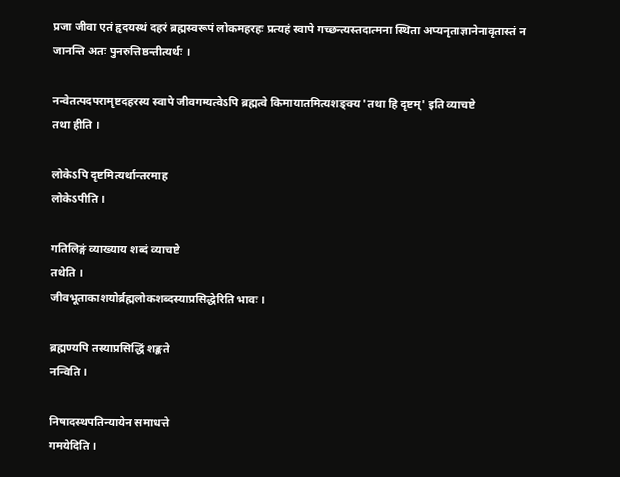प्रजा जीवा एतं हृदयस्थं दहरं ब्रह्मस्वरूपं लोकमहरहः प्रत्यहं स्वापे गच्छन्त्यस्तदात्मना स्थिता अप्यनृताज्ञानेनावृतास्तं न जानन्ति अतः पुनरुत्तिष्ठन्तीत्यर्थः ।

नन्वेतत्पदपरामृष्टदहरस्य स्वापे जीवगम्यत्वेऽपि ब्रह्मत्वे किमायातमित्यशङ्क्य 'तथा हि दृष्टम्' इति व्याचष्टे
तथा हीति ।

लोकेऽपि दृष्टमित्यर्थान्तरमाह
लोकेऽपीति ।

गतिलिङ्गं व्याख्याय शब्दं व्याचष्टे
तथेति ।
जीवभूताकाशयोर्ब्रह्मलोकशब्दस्याप्रसिद्धेरिति भावः ।

ब्रह्मण्यपि तस्याप्रसिद्धिं शङ्कते
नन्विति ।

निषादस्थपतिन्यायेन समाधत्ते
गमयेदिति ।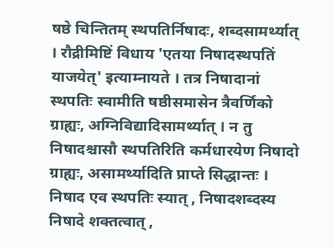षष्ठे चिन्तितम् स्थपतिर्निषादः, शब्दसामर्थ्यात् । रौद्रीमिष्टिं विधाय 'एतया निषादस्थपतिं याजयेत्' इत्याम्नायते । तत्र निषादानां स्थपतिः स्वामीति षष्ठीसमासेन त्रैवर्णिको ग्राह्यः, अग्निविद्यादिसामर्थ्यात् । न तु निषादश्चासौ स्थपतिरिति कर्मधारयेण निषादो ग्राह्यः, असामर्थ्यादिति प्राप्ते सिद्धान्तः । निषाद एव स्थपतिः स्यात् , निषादशब्दस्य निषादे शक्तत्वात् ,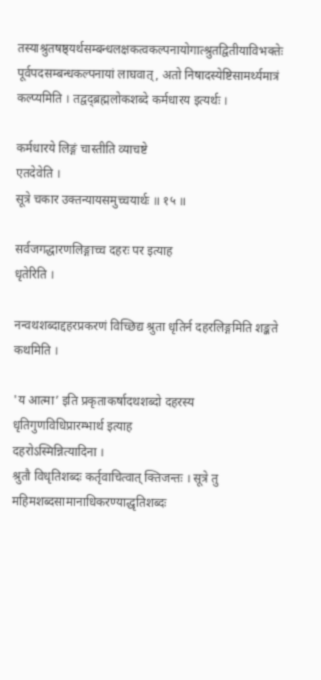तस्याश्रुतषष्ठ्यर्थसम्बन्धलक्षकत्वकल्पनायोगात्श्रुतद्वितीयाविभक्तेः पूर्वपदसम्बन्धकल्पनायां लाघवात् , अतो निषादस्येष्टिसामर्थ्यमात्रं कल्प्यमिति । तद्वद्ब्रह्मलोकशब्दे कर्मधारय इत्यर्थः ।

कर्मधारये लिङ्गं चास्तीति व्याचष्टे
एतदेवेति ।
सूत्रे चकार उक्तन्यायसमुच्चयार्थः ॥ १५ ॥

सर्वजगद्धारणलिङ्गाच्च दहरः पर इत्याह
धृतेरिति ।

नन्वथशब्दाद्दहरप्रकरणं विच्छिद्य श्रुता धृतिर्न दहरलिङ्गमिति शङ्कते
कथमिति ।

'य आत्मा’ इति प्रकृताकर्षादथशब्दो दहरस्य धृतिगुणविधिप्रारम्भार्थ इत्याह
दहरोऽस्मिन्नित्यादिना ।
श्रुतौ विधृतिशब्दः कर्तृवाचित्वात् क्तिजन्तः । सूत्रे तु महिमशब्दसामानाधिकरण्याद्धृतिशब्दः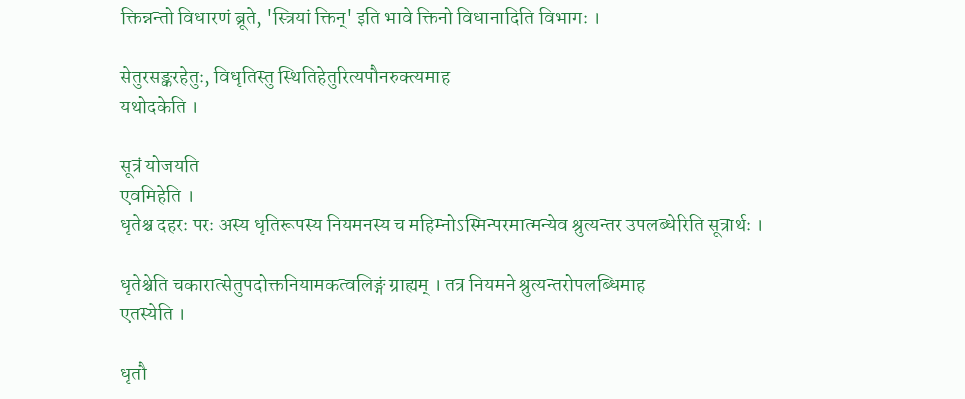क्तिन्नन्तो विधारणं ब्रूते, 'स्त्रियां क्तिन्' इति भावे क्तिनो विधानादिति विभागः ।

सेतुरसङ्करहेतुः, विधृतिस्तु स्थितिहेतुरित्यपौनरुक्त्यमाह
यथोदकेति ।

सूत्रं योजयति
एवमिहेति ।
धृतेश्च दहरः परः अस्य धृतिरूपस्य नियमनस्य च महिम्नोऽस्मिन्परमात्मन्येव श्रुत्यन्तर उपलब्धेरिति सूत्रार्थः ।

धृतेश्चेति चकारात्सेतुपदोक्तनियामकत्वलिङ्गं ग्राह्यम् । तत्र नियमने श्रुत्यन्तरोपलब्धिमाह
एतस्येति ।

धृतौ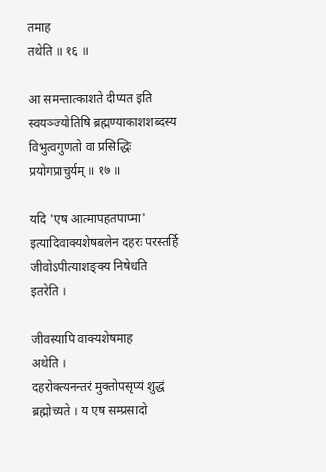तमाह
तथेति ॥ १६ ॥

आ समन्तात्काशते दीप्यत इति स्वयञ्ज्योतिषि ब्रह्मण्याकाशशब्दस्य विभुत्वगुणतो वा प्रसिद्धिः प्रयोगप्राचुर्यम् ॥ १७ ॥

यदि 'एष आत्मापहतपाप्मा' इत्यादिवाक्यशेषबलेन दहरः परस्तर्हि जीवोऽपीत्याशङ्क्य निषेधति
इतरेति ।

जीवस्यापि वाक्यशेषमाह
अथेति ।
दहरोक्त्यनन्तरं मुक्तोपसृप्यं शुद्धं ब्रह्मोच्यते । य एष सम्प्रसादो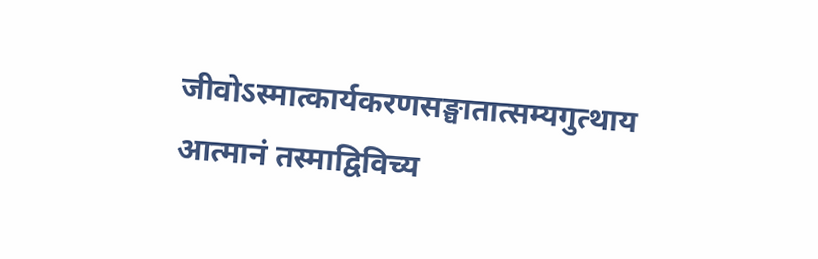जीवोऽस्मात्कार्यकरणसङ्घातात्सम्यगुत्थाय आत्मानं तस्माद्विविच्य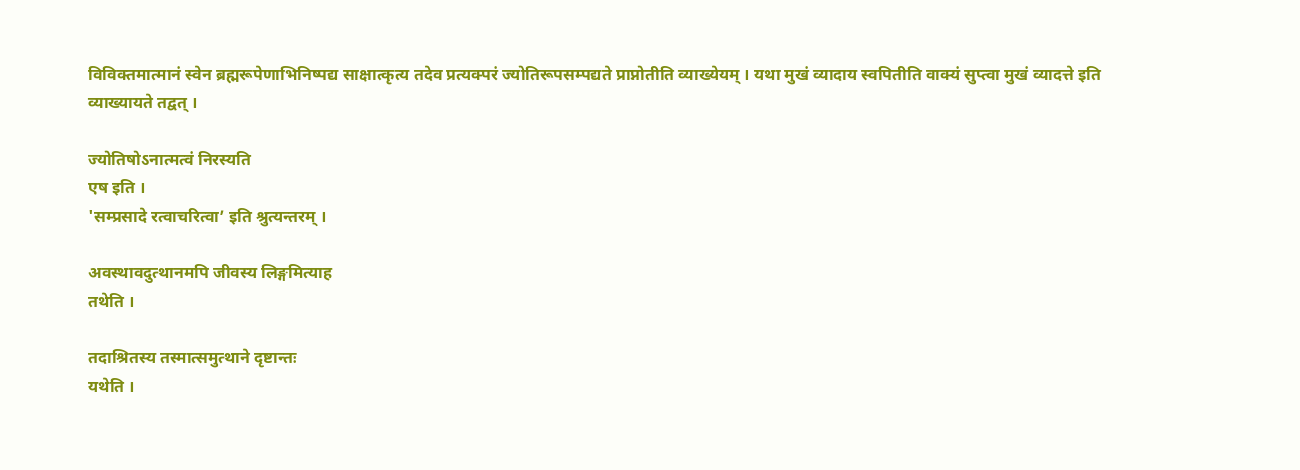विविक्तमात्मानं स्वेन ब्रह्मरूपेणाभिनिष्पद्य साक्षात्कृत्य तदेव प्रत्यक्परं ज्योतिरूपसम्पद्यते प्राप्नोतीति व्याख्येयम् । यथा मुखं व्यादाय स्वपितीति वाक्यं सुप्त्वा मुखं व्यादत्ते इति व्याख्यायते तद्वत् ।

ज्योतिषोऽनात्मत्वं निरस्यति
एष इति ।
'सम्प्रसादे रत्वाचरित्वा’ इति श्रुत्यन्तरम् ।

अवस्थावदुत्थानमपि जीवस्य लिङ्गमित्याह
तथेति ।

तदाश्रितस्य तस्मात्समुत्थाने दृष्टान्तः
यथेति ।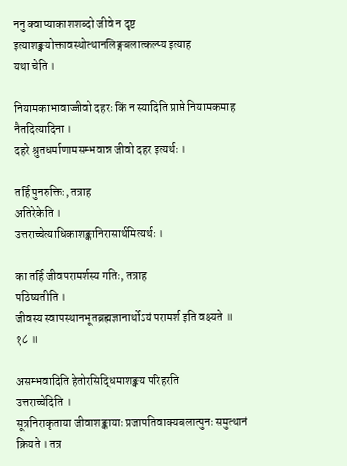ननु क्वाप्याकाशशब्दो जीवे न दृष्ट इत्याशङ्क्योक्तावस्थोत्थानलिङ्गबलात्कल्प्य इत्याह
यथा चेति ।

नियामकाभावाज्जीवो दहरः किं न स्यादिति प्राप्ते नियामकमाह
नैतदित्यादिना ।
दहरे श्रुतधर्माणामसम्भवान्न जीवो दहर इत्यर्थः ।

तर्हि पुनरुक्तिः, तत्राह
अतिरेकेति ।
उत्तराच्चेत्याधिकाशङ्कानिरासार्थमित्यर्थः ।

का तर्हि जीवपरामर्शस्य गतिः, तत्राह
पठिष्यतीति ।
जीवस्य स्वापस्थानभूतब्रह्मज्ञानार्थोऽयं परामर्श इति वक्ष्यते ॥ १८ ॥

असम्भवादिति हेतोरसिद्धिमाशङ्क्य परिहरति
उत्तराच्चेदिति ।
सूत्रनिराकृताया जीवाशङ्कायाः प्रजापतिवाक्यबलात्पुनः समुत्थानं क्रियते । तत्र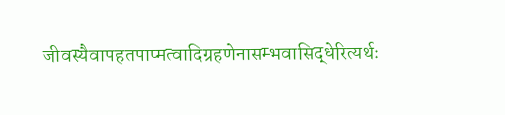जीवस्यैवापहतपाप्मत्वादिग्रहणेनासम्भवासिद्धेरित्यर्थः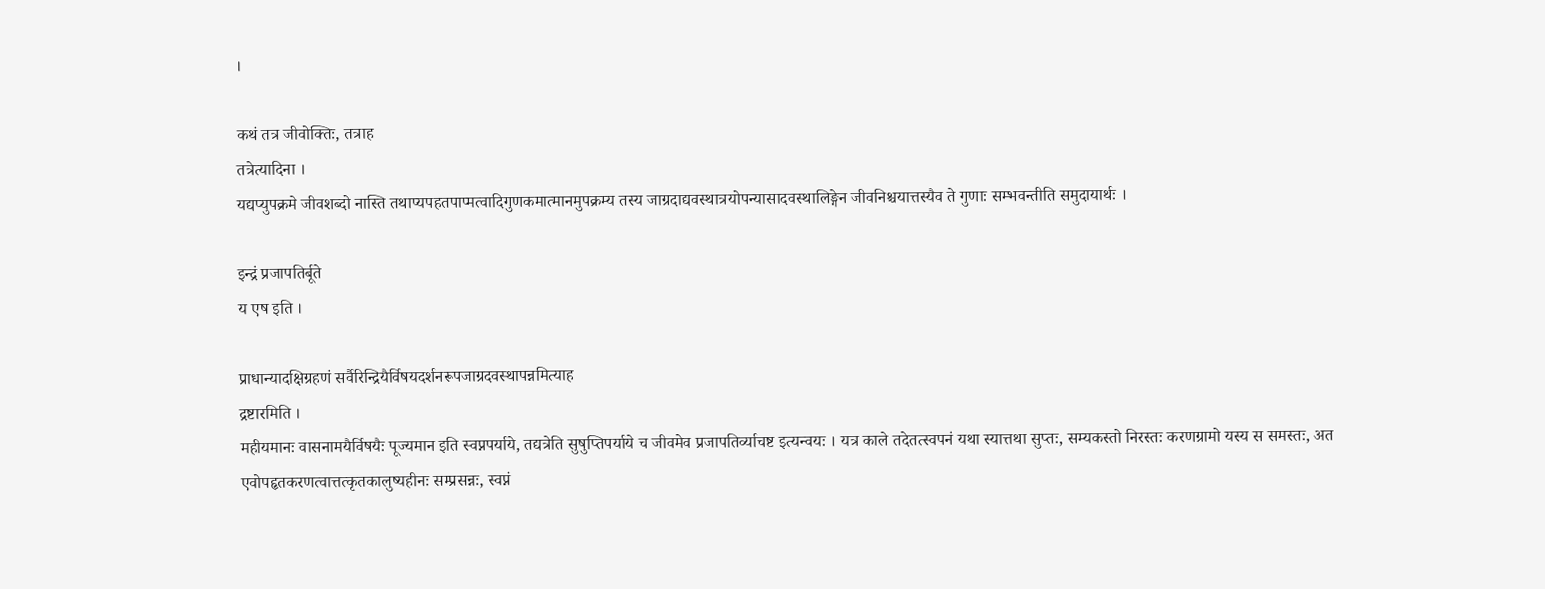।

कथं तत्र जीवोक्तिः, तत्राह
तत्रेत्यादिना ।
यद्यप्युपक्रमे जीवशब्दो नास्ति तथाप्यपहतपाप्मत्वादिगुणकमात्मानमुपक्रम्य तस्य जाग्रदाद्यवस्थात्रयोपन्यासादवस्थालिङ्गेन जीवनिश्चयात्तस्यैव ते गुणाः सम्भवन्तीति समुदायार्थः ।

इन्द्रं प्रजापतिर्बूते
य एष इति ।

प्राधान्यादक्षिग्रहणं सर्वैरिन्द्रियैर्विषयदर्शनरूपजाग्रदवस्थापन्नमित्याह
द्रष्टारमिति ।
महीयमानः वासनामयैर्विषयैः पूज्यमान इति स्वप्नपर्याये, तद्यत्रेति सुषुप्तिपर्याये च जीवमेव प्रजापतिर्व्याचष्ट इत्यन्वयः । यत्र काले तदेतत्स्वपनं यथा स्यात्तथा सुप्तः, सम्यकस्तो निरस्तः करणग्रामो यस्य स समस्तः, अत एवोपहृतकरणत्वात्तत्कृतकालुष्यहीनः सम्प्रसन्नः, स्वप्नं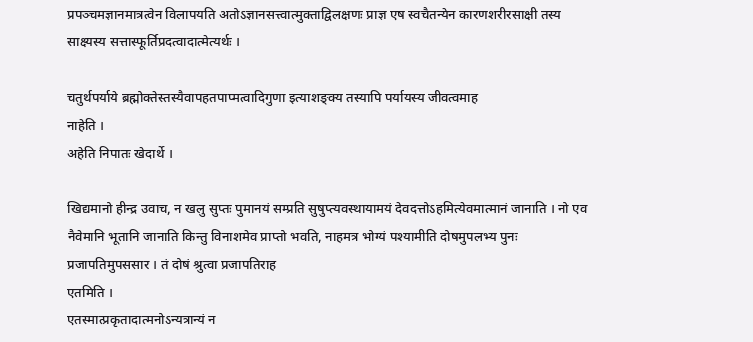प्रपञ्चमज्ञानमात्रत्वेन विलापयति अतोऽज्ञानसत्त्वात्मुक्ताद्विलक्षणः प्राज्ञ एष स्वचैतन्येन कारणशरीरसाक्षी तस्य साक्ष्यस्य सत्तास्फूर्तिप्रदत्वादात्मेत्यर्थः ।

चतुर्थपर्याये ब्रह्मोक्तेस्तस्यैवापहतपाप्मत्वादिगुणा इत्याशङ्क्य तस्यापि पर्यायस्य जीवत्वमाह
नाहेति ।
अहेति निपातः खेदार्थे ।

खिद्यमानो हीन्द्र उवाच, न खलु सुप्तः पुमानयं सम्प्रति सुषुप्त्यवस्थायामयं देवदत्तोऽहमित्येवमात्मानं जानाति । नो एव नैवेमानि भूतानि जानाति किन्तु विनाशमेव प्राप्तो भवति, नाहमत्र भोग्यं पश्यामीति दोषमुपलभ्य पुनः प्रजापतिमुपससार । तं दोषं श्रुत्वा प्रजापतिराह
एतमिति ।
एतस्मात्प्रकृतादात्मनोऽन्यत्रान्यं न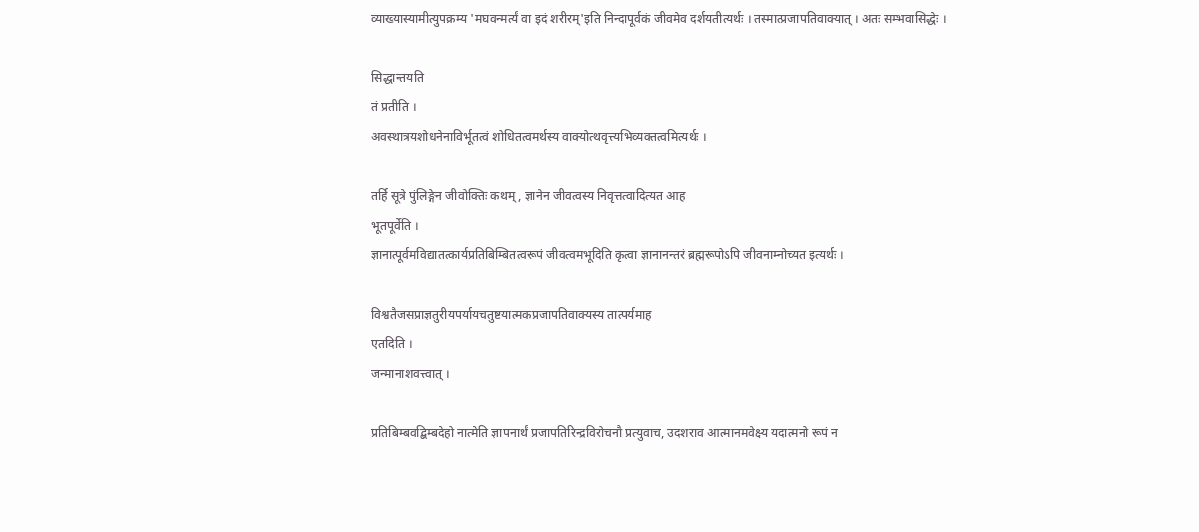व्याख्यास्यामीत्युपक्रम्य 'मघवन्मर्त्यं वा इदं शरीरम्'इति निन्दापूर्वकं जीवमेव दर्शयतीत्यर्थः । तस्मात्प्रजापतिवाक्यात् । अतः सम्भवासिद्धेः ।

सिद्धान्तयति
तं प्रतीति ।
अवस्थात्रयशोधनेनाविर्भूतत्वं शोधितत्वमर्थस्य वाक्योत्थवृत्त्यभिव्यक्तत्वमित्यर्थः ।

तर्हि सूत्रे पुंलिङ्गेन जीवोक्तिः कथम् , ज्ञानेन जीवत्वस्य निवृत्तत्वादित्यत आह
भूतपूर्वेति ।
ज्ञानात्पूर्वमविद्यातत्कार्यप्रतिबिम्बितत्वरूपं जीवत्वमभूदिति कृत्वा ज्ञानानन्तरं ब्रह्मरूपोऽपि जीवनाम्नोच्यत इत्यर्थः ।

विश्वतैजसप्राज्ञतुरीयपर्यायचतुष्टयात्मकप्रजापतिवाक्यस्य तात्पर्यमाह
एतदिति ।
जन्मानाशवत्त्वात् ।

प्रतिबिम्बवद्बिम्बदेहो नात्मेति ज्ञापनार्थं प्रजापतिरिन्द्रविरोचनौ प्रत्युवाच, उदशराव आत्मानमवेक्ष्य यदात्मनो रूपं न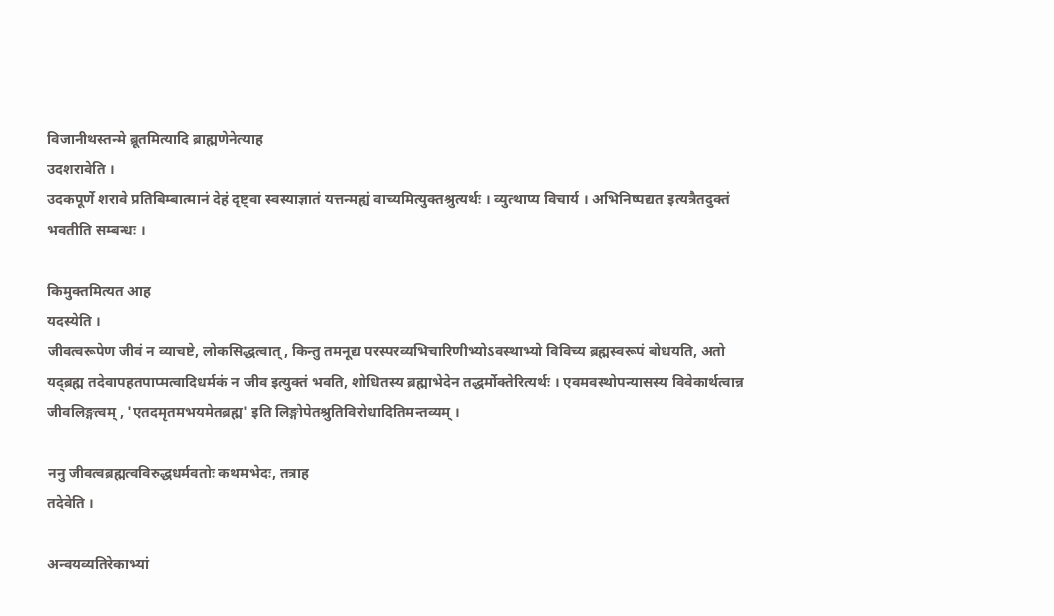विजानीथस्तन्मे ब्रूतमित्यादि ब्राह्मणेनेत्याह
उदशरावेति ।
उदकपूर्णे शरावे प्रतिबिम्बात्मानं देहं दृष्ट्वा स्वस्याज्ञातं यत्तन्मह्यं वाच्यमित्युक्तश्रुत्यर्थः । व्युत्थाप्य विचार्य । अभिनिष्पद्यत इत्यत्रैतदुक्तं भवतीति सम्बन्धः ।

किमुक्तमित्यत आह
यदस्येति ।
जीवत्वरूपेण जीवं न व्याचष्टे, लोकसिद्धत्वात्, किन्तु तमनूद्य परस्परव्यभिचारिणीभ्योऽवस्थाभ्यो विविच्य ब्रह्मस्वरूपं बोधयति, अतो यद्ब्रह्म तदेवापहतपाप्मत्वादिधर्मकं न जीव इत्युक्तं भवति, शोधितस्य ब्रह्माभेदेन तद्धर्मोक्तेरित्यर्थः । एवमवस्थोपन्यासस्य विवेकार्थत्वान्न जीवलिङ्गत्वम् , 'एतदमृतमभयमेतब्रह्म' इति लिङ्गोपेतश्रुतिविरोधादितिमन्तव्यम् ।

ननु जीवत्वब्रह्मत्वविरुद्धधर्मवतोः कथमभेदः, तत्राह
तदेवेति ।

अन्वयव्यतिरेकाभ्यां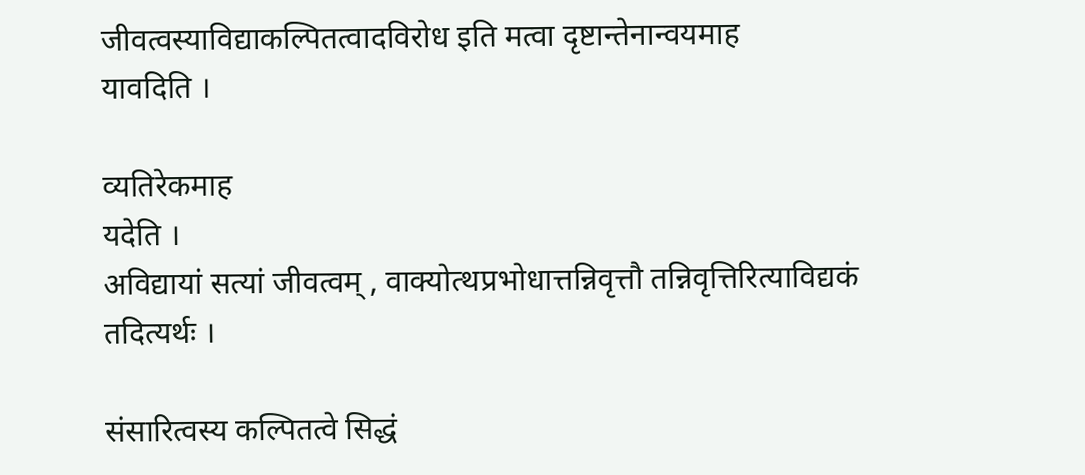जीवत्वस्याविद्याकल्पितत्वादविरोध इति मत्वा दृष्टान्तेनान्वयमाह
यावदिति ।

व्यतिरेकमाह
यदेति ।
अविद्यायां सत्यां जीवत्वम् , वाक्योत्थप्रभोधात्तन्निवृत्तौ तन्निवृत्तिरित्याविद्यकं तदित्यर्थः ।

संसारित्वस्य कल्पितत्वे सिद्धं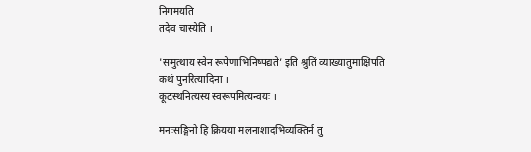निगमयति
तदेव चास्येति ।

'समुत्थाय स्वेन रूपेणाभिनिष्पद्यते’ इति श्रुतिं व्याख्यातुमाक्षिपति
कथं पुनरित्यादिना ।
कूटस्थनित्यस्य स्वरूपमित्यन्वयः ।

मनःसङ्गिनो हि क्रियया मलनाशादभिव्यक्तिर्न तु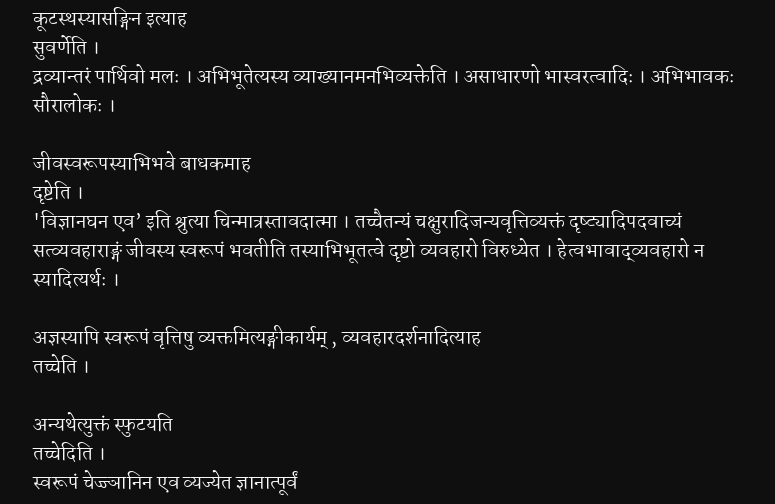कूटस्थस्यासङ्गिन इत्याह
सुवर्णेति ।
द्रव्यान्तरं पार्थिवो मलः । अभिभूतेत्यस्य व्याख्यानमनभिव्यक्तेति । असाधारणो भास्वरत्वादिः । अभिभावकः सौरालोकः ।

जीवस्वरूपस्याभिभवे बाधकमाह
दृष्टेति ।
'विज्ञानघन एव’ इति श्रुत्या चिन्मात्रस्तावदात्मा । तच्चैतन्यं चक्षुरादिजन्यवृत्तिव्यक्तं दृष्ट्यादिपदवाच्यं सत्व्यवहाराङ्गं जीवस्य स्वरूपं भवतीति तस्याभिभूतत्वे दृष्टो व्यवहारो विरुध्येत । हेत्वभावाद्व्यवहारो न स्यादित्यर्थः ।

अज्ञस्यापि स्वरूपं वृत्तिषु व्यक्तमित्यङ्गीकार्यम् , व्यवहारदर्शनादित्याह
तच्चेति ।

अन्यथेत्युक्तं स्फुटयति
तच्चेदिति ।
स्वरूपं चेज्ज्ञानिन एव व्यज्येत ज्ञानात्पूर्वं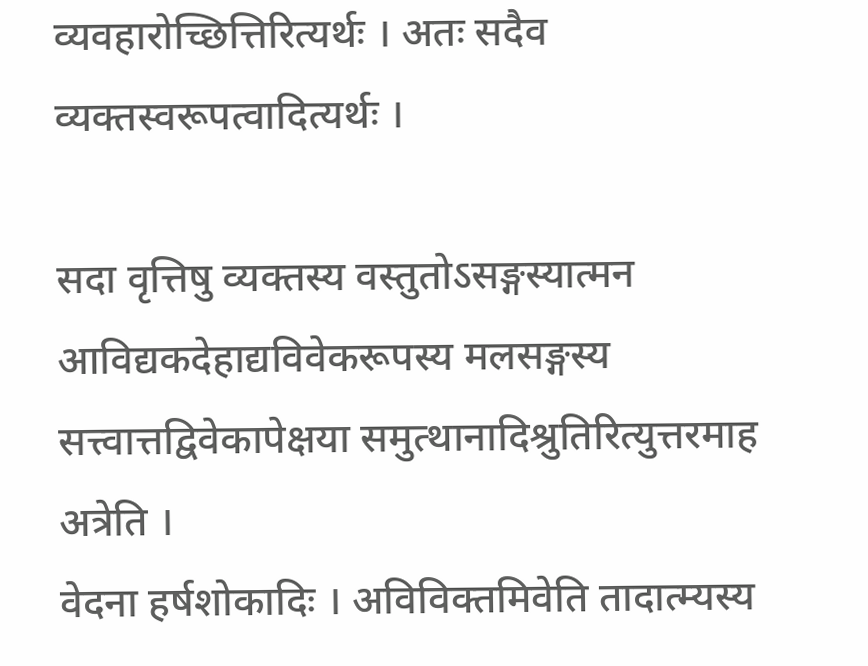व्यवहारोच्छित्तिरित्यर्थः । अतः सदैव व्यक्तस्वरूपत्वादित्यर्थः ।

सदा वृत्तिषु व्यक्तस्य वस्तुतोऽसङ्गस्यात्मन आविद्यकदेहाद्यविवेकरूपस्य मलसङ्गस्य सत्त्वात्तद्विवेकापेक्षया समुत्थानादिश्रुतिरित्युत्तरमाह
अत्रेति ।
वेदना हर्षशोकादिः । अविविक्तमिवेति तादात्म्यस्य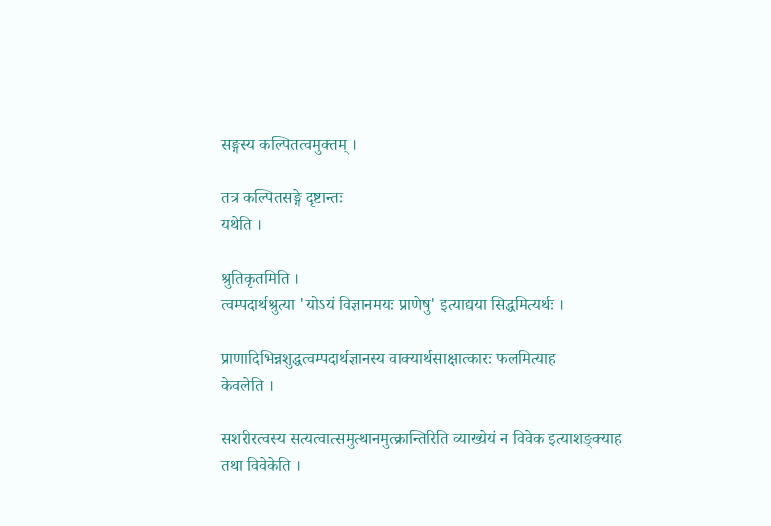सङ्गस्य कल्पितत्वमुक्तम् ।

तत्र कल्पितसङ्गे दृष्टान्तः
यथेति ।

श्रुतिकृतमिति ।
त्वम्पदार्थश्रुत्या 'योऽयं विज्ञानमयः प्राणेषु' इत्याद्यया सिद्धमित्यर्थः ।

प्राणादिभिन्नशुद्धत्वम्पदार्थज्ञानस्य वाक्यार्थसाक्षात्कारः फलमित्याह
केवलेति ।

सशरीरत्वस्य सत्यत्वात्समुत्थानमुत्क्रान्तिरिति व्याख्येयं न विवेक इत्याशङ्क्याह
तथा विवेकेति ।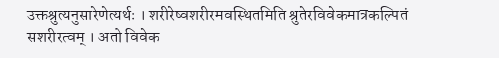उक्तश्रुत्यनुसारेणेत्यर्थः । शरीरेष्वशरीरमवस्थितमिति श्रुतेरविवेकमात्रकल्पितं सशरीरत्वम् । अतो विवेक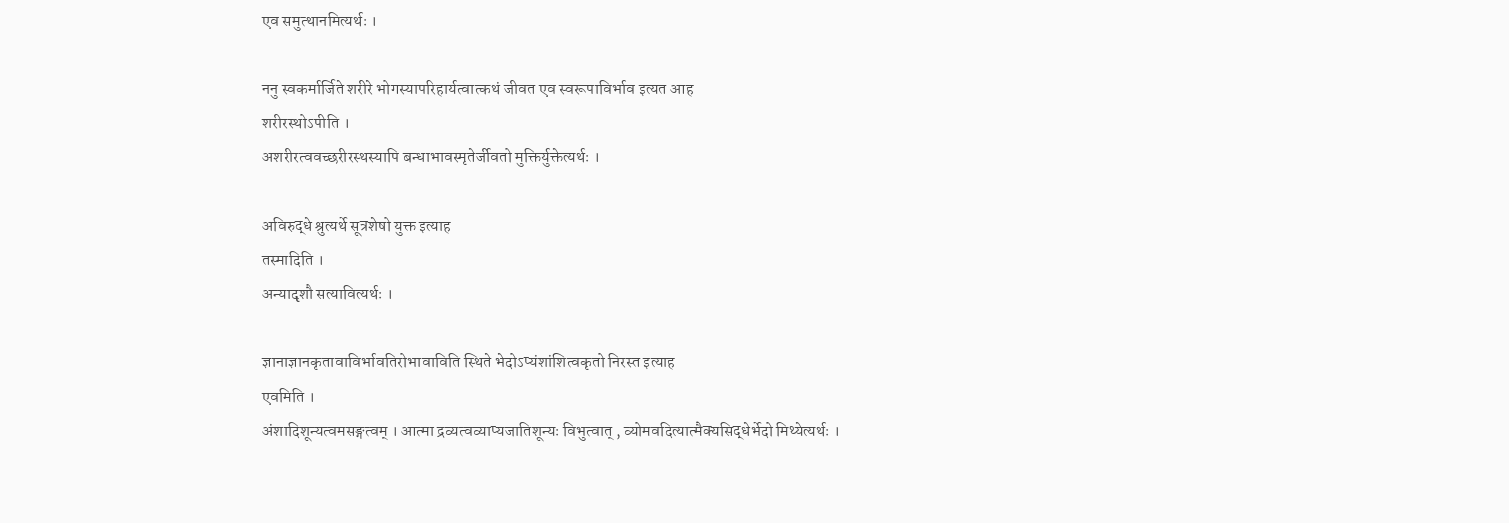एव समुत्थानमित्यर्थः ।

ननु स्वकर्मार्जिते शरीरे भोगस्यापरिहार्यत्वात्कथं जीवत एव स्वरूपाविर्भाव इत्यत आह
शरीरस्थोऽपीति ।
अशरीरत्ववच्छरीरस्थस्यापि बन्धाभावस्मृतेर्जीवतो मुक्तिर्युक्तेत्यर्थः ।

अविरुद्धे श्रुत्यर्थे सूत्रशेषो युक्त इत्याह
तस्मादिति ।
अन्यादृशौ सत्यावित्यर्थः ।

ज्ञानाज्ञानकृतावाविर्भावतिरोभावाविति स्थिते भेदोऽप्यंशांशित्वकृतो निरस्त इत्याह
एवमिति ।
अंशादिशून्यत्वमसङ्गत्वम् । आत्मा द्रव्यत्वव्याप्यजातिशून्यः विभुत्वात् , व्योमवदित्यात्मैक्यसिद्धेर्भेदो मिथ्येत्यर्थः ।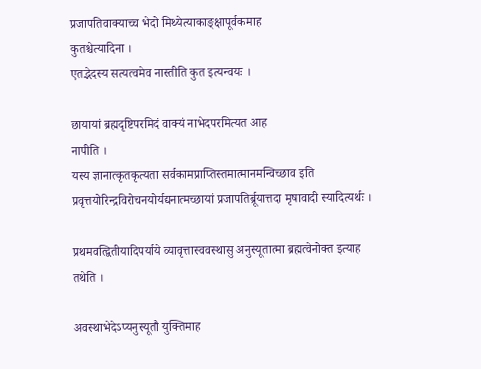प्रजापतिवाक्याच्च भेदो मिथ्येत्याकाङ्क्षापूर्वकमाह
कुतश्चेत्यादिना ।
एतद्भेदस्य सत्यत्वमेव नास्तीति कुत इत्यन्वयः ।

छायायां ब्रह्मदृष्टिपरमिदं वाक्यं नाभेदपरमित्यत आह
नापीति ।
यस्य ज्ञानात्कृतकृत्यता सर्वकामप्राप्तिस्तमात्मानमन्विच्छाव इति प्रवृत्तयोरिन्द्रविरोचनयोर्यद्यनात्मच्छायां प्रजापतिर्ब्रूयात्तदा मृषावादी स्यादित्यर्थः ।

प्रथमवत्द्वितीयादिपर्याये व्यावृत्तास्ववस्थासु अनुस्यूतात्मा ब्रह्मत्वेनोक्त इत्याह
तथेति ।

अवस्थाभेदेऽप्यनुस्यूतौ युक्तिमाह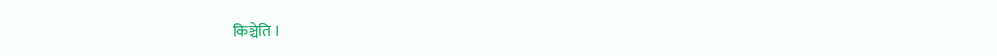किञ्चेति ।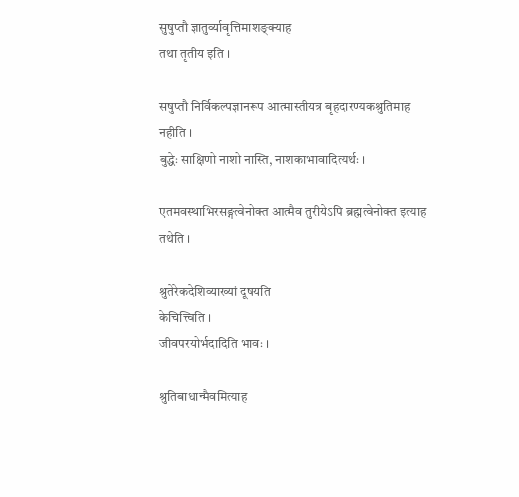सुषुप्तौ ज्ञातुर्व्यावृत्तिमाशङ्क्याह
तथा तृतीय इति ।

सषुप्तौ निर्विकल्पज्ञानरूप आत्मास्तीयत्र बृहदारण्यकश्रुतिमाह
नहीति ।
बुद्धेः साक्षिणो नाशो नास्ति, नाशकाभावादित्यर्थः ।

एतमवस्थाभिरसङ्गत्वेनोक्त आत्मैव तुरीयेऽपि ब्रह्मत्वेनोक्त इत्याह
तथेति ।

श्रुतेरेकदेशिव्याख्यां दूषयति
केचित्त्विति ।
जीवपरयोर्भदादिति भावः ।

श्रुतिबाधान्मैवमित्याह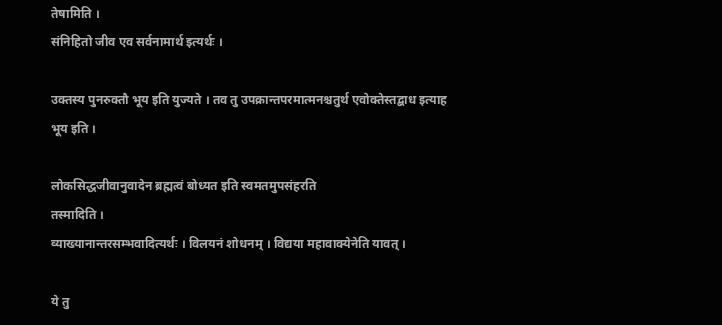तेषामिति ।
संनिहितो जीव एव सर्वनामार्थ इत्यर्थः ।

उक्तस्य पुनरुक्तौ भूय इति युज्यते । तव तु उपक्रान्तपरमात्मनश्चतुर्थ एवोक्तेस्तद्बाध इत्याह
भूय इति ।

लोकसिद्धजीवानुवादेन ब्रह्मत्वं बोध्यत इति स्वमतमुपसंहरति
तस्मादिति ।
व्याख्यानान्तरसम्भवादित्यर्थः । विलयनं शोधनम् । विद्यया महावाक्येनेति यावत् ।

ये तु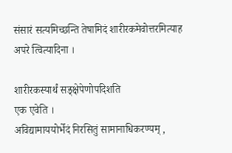संसारं सत्यमिच्छन्ति तेषामिदं शारीरकमेवोत्तरमित्याह
अपरे त्वित्यादिना ।

शारीरकस्यार्थं सङ्क्षेपेणोपदिशति
एक एवेति ।
अविद्यामाययोर्भेदं निरसितुं सामानाधिकरण्यम् ,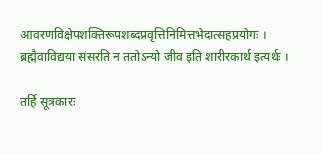आवरणविक्षेपशक्तिरूपशब्दप्रवृत्तिनिमित्तभेदात्सहप्रयोगः । ब्रह्मैवाविद्यया संसरति न ततोऽन्यो जीव इति शारीरकार्थ इत्यर्थः ।

तर्हि सूत्रकारः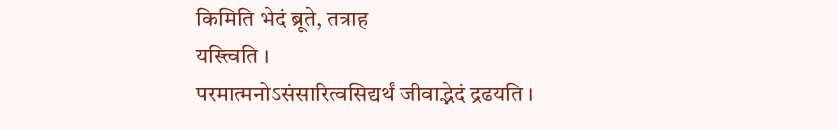किमिति भेदं ब्रूते, तत्राह
यस्त्त्विति ।
परमात्मनोऽसंसारित्वसिद्यर्थं जीवाद्भेदं द्रढयति ।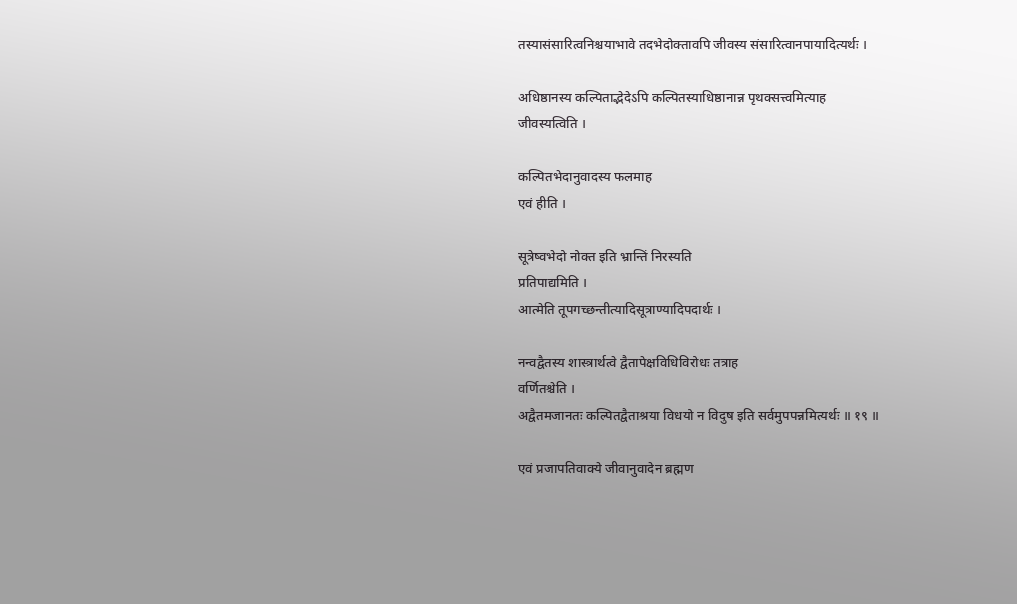तस्यासंसारित्वनिश्चयाभावे तदभेदोक्तावपि जीवस्य संसारित्वानपायादित्यर्थः ।

अधिष्ठानस्य कल्पिताद्भेदेऽपि कल्पितस्याधिष्ठानान्न पृथक्सत्त्वमित्याह
जीवस्यत्विति ।

कल्पितभेदानुवादस्य फलमाह
एवं हीति ।

सूत्रेष्वभेदो नोक्त इति भ्रान्तिं निरस्यति
प्रतिपाद्यमिति ।
आत्मेति तूपगच्छन्तीत्यादिसूत्राण्यादिपदार्थः ।

नन्वद्वैतस्य शास्त्रार्थत्वे द्वैतापेक्षविधिविरोधः तत्राह
वर्णितश्चेति ।
अद्वैतमजानतः कल्पितद्वैताश्रया विधयो न विदुष इति सर्वमुपपन्नमित्यर्थः ॥ १९ ॥

एवं प्रजापतिवाक्ये जीवानुवादेन ब्रह्मण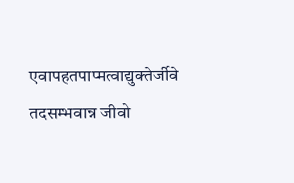एवापहतपाप्मत्वाद्युक्तेर्जीवे तदसम्भवान्न जीवो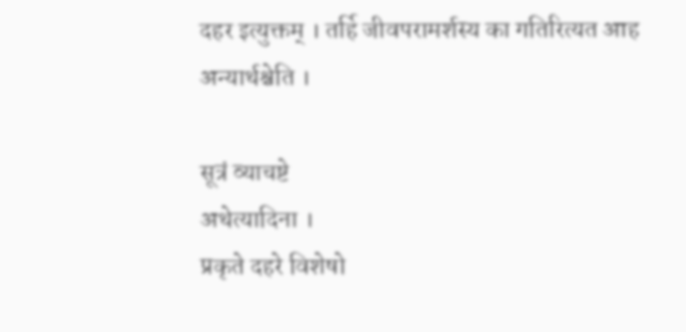दहर इत्युक्तम् । तर्हि जीवपरामर्शस्य का गतिरित्यत आह
अन्यार्थश्चेति ।

सूत्रं व्याचष्टे
अथेत्यादिना ।
प्रकृते दहरे विशेषो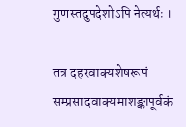गुणस्तदुपदेशोऽपि नेत्यर्थः ।

तत्र दहरवाक्यशेषरूपं सम्प्रसादवाक्यमाशङ्कापूर्वकं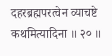दहरब्रह्मपरत्वेन व्याचष्टे
कथमित्यादिना ॥ २० ॥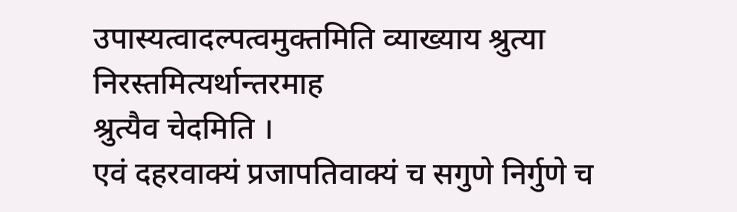उपास्यत्वादल्पत्वमुक्तमिति व्याख्याय श्रुत्या निरस्तमित्यर्थान्तरमाह
श्रुत्यैव चेदमिति ।
एवं दहरवाक्यं प्रजापतिवाक्यं च सगुणे निर्गुणे च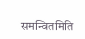समन्वितमिति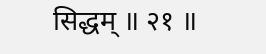सिद्धम् ॥ २१ ॥